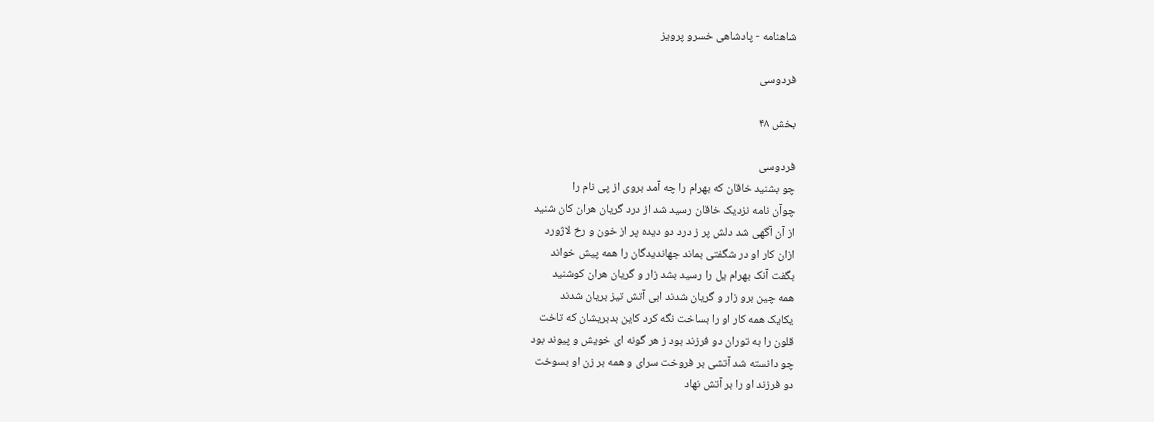شاهنامه - پادشاهی خسرو پرویز

فردوسی

بخش ۴۸

فردوسی
چو بشنید خاقان که بهرام را چه آمد بروی از پی نام را
چوآن نامه نزدیک خاقان رسید شد از درد گریان هران کان شنید
از آن آگهی شد دلش پر ز درد دو دیده پر از خون و رخ لاژورد
ازان کار او در شگفتی بماند جهاندیدگان را همه پیش خواند
بگفت آنک بهرام یل را رسید بشد زار و گریان هران کوشنید
همه چین برو زار و گریان شدند ابی آتش تیز بریان شدند
یکایک همه کار او را بساخت نگه کرد کاین بدبریشان که تاخت
قلون را به توران دو فرزند بود ز هر گونه ای خویش و پیوند بود
چو دانسته شد آتشی بر فروخت سرای و همه بر زن او بسوخت
دو فرزند او را بر آتش نهاد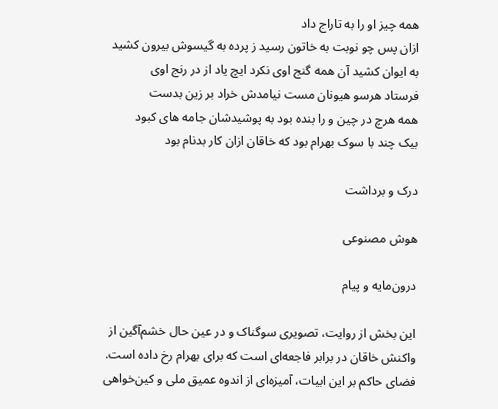همه چیز او را به تاراج داد
ازان پس چو نوبت به خاتون رسید ز پرده به گیسوش بیرون کشید
به ایوان کشید آن همه گنج اوی نکرد ایچ یاد از در رنج اوی
فرستاد هرسو هیونان مست نیامدش خراد بر زین بدست
همه هرچ در چین و را بنده بود به پوشیدشان جامه های کبود
بیک چند با سوک بهرام بود که خاقان ازان کار بدنام بود

درک و برداشت

هوش مصنوعی

درون‌مایه و پیام

این بخش از روایت، تصویری سوگناک و در عین حال خشم‌آگین از واکنش خاقان در برابر فاجعه‌ای است که برای بهرام رخ داده است. فضای حاکم بر این ابیات، آمیزه‌ای از اندوه عمیق ملی و کین‌خواهی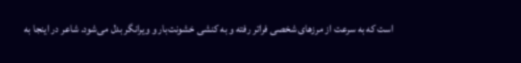است که به سرعت از مرزهای شخصی فراتر رفته و به کنشی خشونت‌بار و ویرانگر بدل می‌شود. شاعر در اینجا به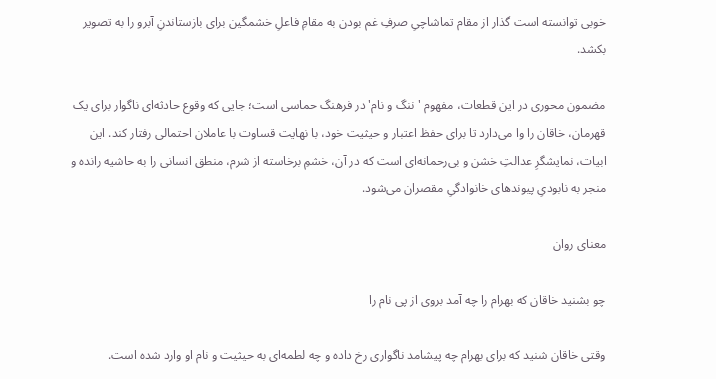خوبی توانسته است گذار از مقام تماشاچیِ صرفِ غم بودن به مقامِ فاعلِ خشمگین برای بازستاندنِ آبرو را به تصویر بکشد.

مضمون محوری در این قطعات، مفهوم 'ننگ و نام' در فرهنگ حماسی است؛ جایی که وقوع حادثه‌ای ناگوار برای یک قهرمان، خاقان را وا می‌دارد تا برای حفظ اعتبار و حیثیت خود، با نهایت قساوت با عاملان احتمالی رفتار کند. این ابیات، نمایشگرِ عدالتِ خشن و بی‌رحمانه‌ای است که در آن، خشمِ برخاسته از شرم، منطق انسانی را به حاشیه رانده و منجر به نابودیِ پیوندهای خانوادگیِ مقصران می‌شود.

معنای روان

چو بشنید خاقان که بهرام را چه آمد بروی از پی نام را

وقتی خاقان شنید که برای بهرام چه پیشامد ناگواری رخ داده و چه لطمه‌ای به حیثیت و نام او وارد شده است.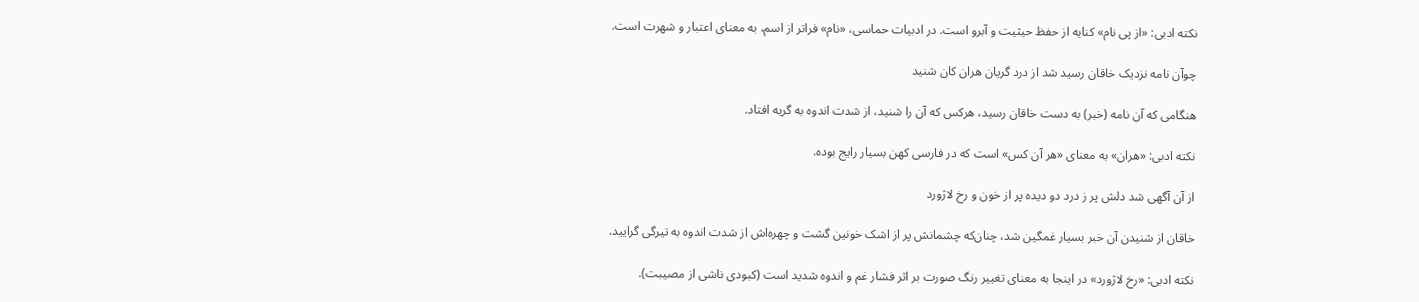نکته ادبی: «از پی نام» کنایه از حفظ حیثیت و آبرو است. در ادبیات حماسی، «نام» فراتر از اسم، به معنای اعتبار و شهرت است.

چوآن نامه نزدیک خاقان رسید شد از درد گریان هران کان شنید

هنگامی که آن نامه (خبر) به دست خاقان رسید، هرکس که آن را شنید، از شدت اندوه به گریه افتاد.

نکته ادبی: «هران» به معنای «هر آن کس» است که در فارسی کهن بسیار رایج بوده.

از آن آگهی شد دلش پر ز درد دو دیده پر از خون و رخ لاژورد

خاقان از شنیدن آن خبر بسیار غمگین شد، چنان‌که چشمانش پر از اشک خونین گشت و چهره‌اش از شدت اندوه به تیرگی گرایید.

نکته ادبی: «رخ لاژورد» در اینجا به معنای تغییر رنگ صورت بر اثر فشار غم و اندوه شدید است (کبودی ناشی از مصیبت).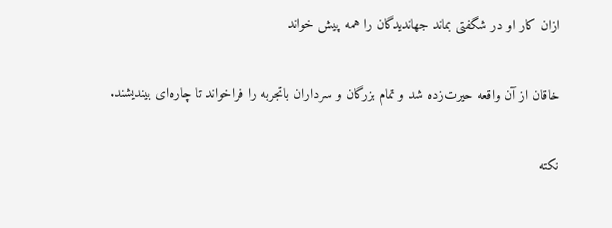ازان کار او در شگفتی بماند جهاندیدگان را همه پیش خواند

خاقان از آن واقعه حیرت‌زده شد و تمام بزرگان و سرداران باتجربه را فراخواند تا چاره‌ای بیندیشند.

نکته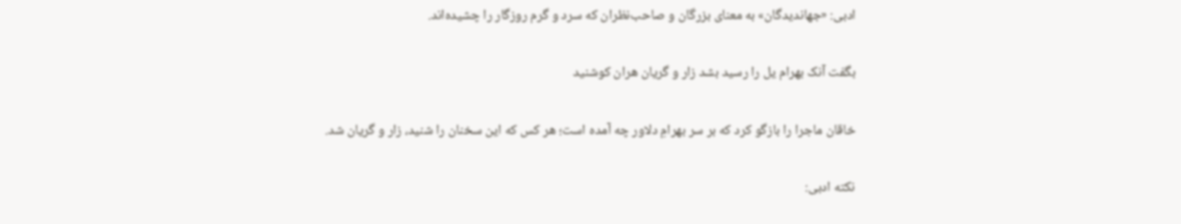ادبی: «جهاندیدگان» به معنای بزرگان و صاحب‌نظران که سرد و گرم روزگار را چشیده‌اند.

بگفت آنک بهرام یل را رسید بشد زار و گریان هران کوشنید

خاقان ماجرا را بازگو کرد که بر سر بهرامِ دلاور چه آمده است؛ هر کس که این سخنان را شنید، زار و گریان شد.

نکته ادبی: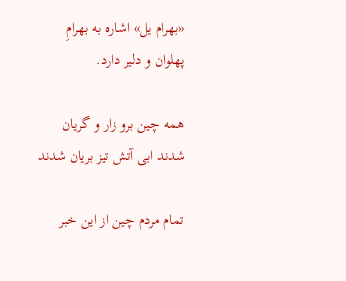«بهرام یل» اشاره به بهرامِ پهلوان و دلیر دارد.

همه چین برو زار و گریان شدند ابی آتش تیز بریان شدند

تمام مردم چین از این خبر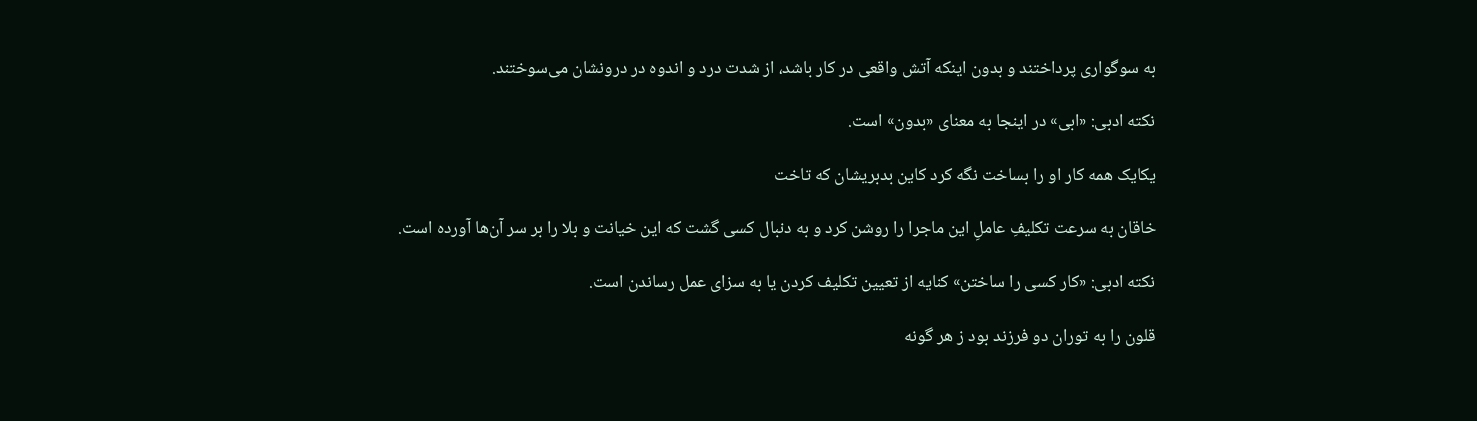به سوگواری پرداختند و بدون اینکه آتش واقعی در کار باشد، از شدت درد و اندوه در درونشان می‌سوختند.

نکته ادبی: «ابی» در اینجا به معنای «بدون» است.

یکایک همه کار او را بساخت نگه کرد کاین بدبریشان که تاخت

خاقان به سرعت تکلیفِ عاملِ این ماجرا را روشن کرد و به دنبال کسی گشت که این خیانت و بلا را بر سر آن‌ها آورده است.

نکته ادبی: «کار کسی را ساختن» کنایه از تعیین تکلیف کردن یا به سزای عمل رساندن است.

قلون را به توران دو فرزند بود ز هر گونه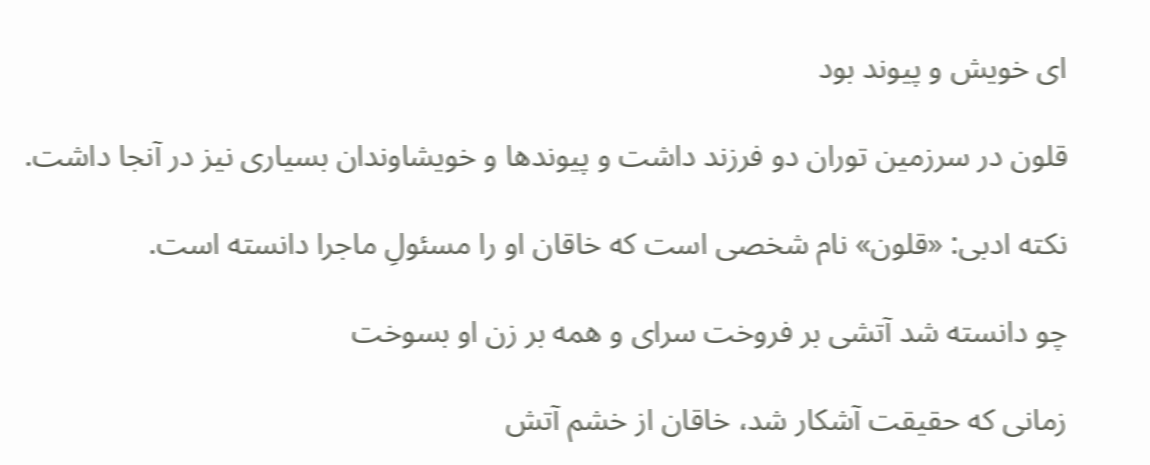ای خویش و پیوند بود

قلون در سرزمین توران دو فرزند داشت و پیوندها و خویشاوندان بسیاری نیز در آنجا داشت.

نکته ادبی: «قلون» نام شخصی است که خاقان او را مسئولِ ماجرا دانسته است.

چو دانسته شد آتشی بر فروخت سرای و همه بر زن او بسوخت

زمانی که حقیقت آشکار شد، خاقان از خشم آتش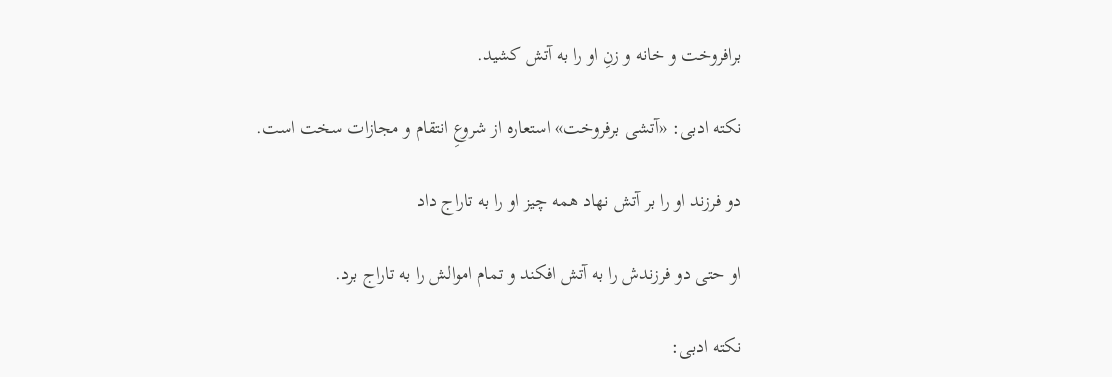برافروخت و خانه و زنِ او را به آتش کشید.

نکته ادبی: «آتشی برفروخت» استعاره از شروعِ انتقام و مجازات سخت است.

دو فرزند او را بر آتش نهاد همه چیز او را به تاراج داد

او حتی دو فرزندش را به آتش افکند و تمام اموالش را به تاراج برد.

نکته ادبی: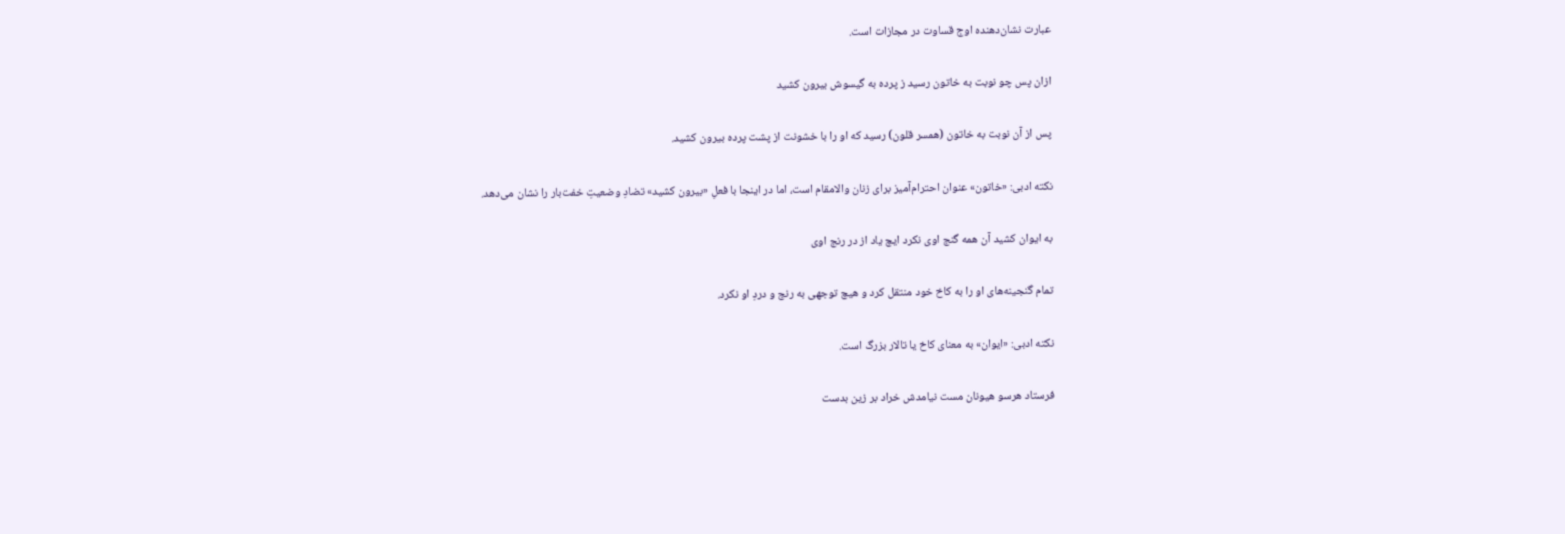عبارت نشان‌دهنده اوج قساوت در مجازات است.

ازان پس چو نوبت به خاتون رسید ز پرده به گیسوش بیرون کشید

پس از آن نوبت به خاتون (همسر قلون) رسید که او را با خشونت از پشت پرده بیرون کشید.

نکته ادبی: «خاتون» عنوان احترام‌آمیز برای زنان والا‌مقام است، اما در اینجا با فعلِ «بیرون کشید» تضادِ وضعیتِ خفت‌بار را نشان می‌دهد.

به ایوان کشید آن همه گنج اوی نکرد ایچ یاد از در رنج اوی

تمام گنجینه‌های او را به کاخ خود منتقل کرد و هیچ توجهی به رنج و دردِ او نکرد.

نکته ادبی: «ایوان» به معنای کاخ یا تالار بزرگ است.

فرستاد هرسو هیونان مست نیامدش خراد بر زین بدست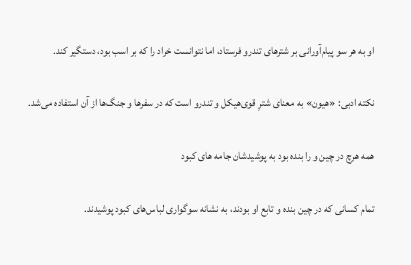او به هر سو پیام‌آورانی بر شترهای تندرو فرستاد، اما نتوانست خراد را که بر اسب بود، دستگیر کند.

نکته ادبی: «هیون» به معنای شترِ قوی‌هیکل و تندرو است که در سفرها و جنگ‌ها از آن استفاده می‌شد.

همه هرچ در چین و را بنده بود به پوشیدشان جامه های کبود

تمام کسانی که در چین بنده و تابع او بودند، به نشانه سوگواری لباس‌های کبود پوشیدند.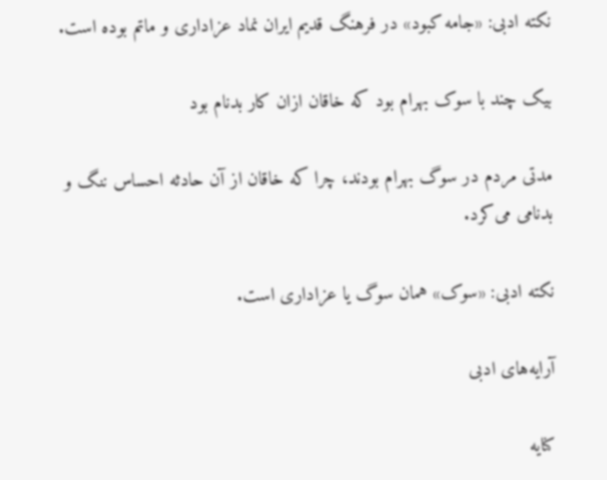نکته ادبی: «جامه کبود» در فرهنگ قدیم ایران نماد عزاداری و ماتم بوده است.

بیک چند با سوک بهرام بود که خاقان ازان کار بدنام بود

مدتی مردم در سوگ بهرام بودند، چرا که خاقان از آن حادثه احساس ننگ و بدنامی می‌کرد.

نکته ادبی: «سوک» همان سوگ یا عزاداری است.

آرایه‌های ادبی

کنایه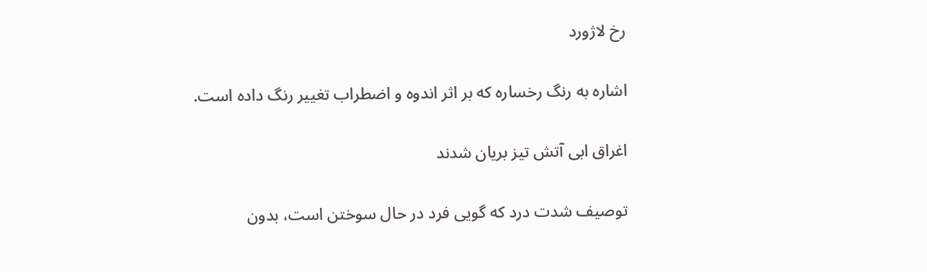رخ لاژورد

اشاره به رنگ رخساره که بر اثر اندوه و اضطراب تغییر رنگ داده است.

اغراق ابی آتش تیز بریان شدند

توصیف شدت درد که گویی فرد در حال سوختن است، بدون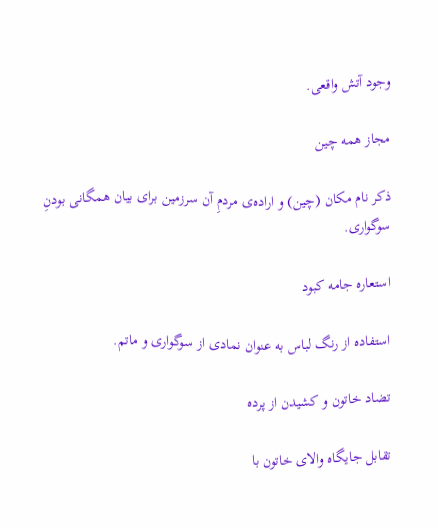وجود آتش واقعی.

مجاز همه چین

ذکر نام مکان (چین) و اراده‌ی مردمِ آن سرزمین برای بیان همگانی بودنِ سوگواری.

استعاره جامه کبود

استفاده از رنگ لباس به عنوان نمادی از سوگواری و ماتم.

تضاد خاتون و کشیدن از پرده

تقابل جایگاه والای خاتون با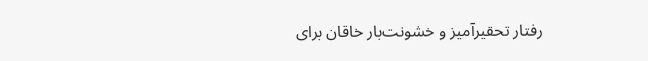رفتار تحقیرآمیز و خشونت‌بار خاقان برای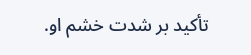تأکید بر شدت خشم او.